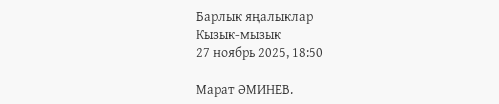Барлык яңалыклар
Кызык-мызык
27 ноябрь 2025, 18:50

Марат ӘМИНЕВ.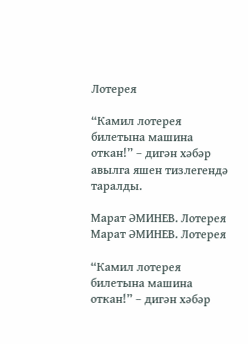Лотерея

“Камил лотерея билетына машина откан!” – дигән хәбәр авылга яшен тизлегендә таралды.

Марат ӘМИНЕВ. Лотерея
Марат ӘМИНЕВ. Лотерея

“Камил лотерея билетына машина откан!” – дигән хәбәр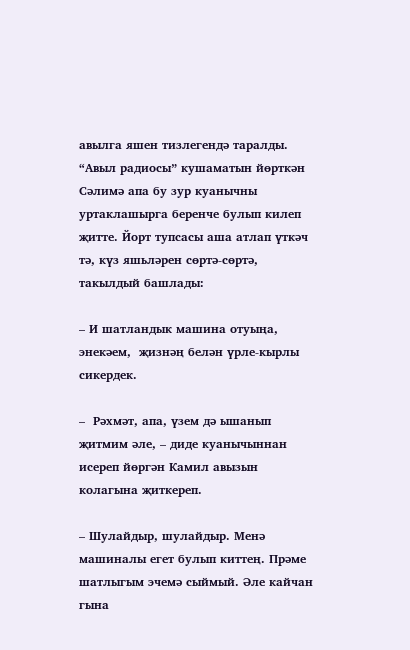авылга яшен тизлегендә таралды. “Авыл радиосы” кушаматын йөрткән Сәлимә апа бу зур куанычны уртаклашырга беренче булып килеп җитте. Йорт тупсасы аша атлап үткәч тә, күз яшьләрен сөртә-сөртә, такылдый башлады:

– И шатландык машина отуыңа, энекәем,  җизнәң белән үрле-кырлы сикердек.

–  Рәхмәт, апа, үзем дә ышанып җитмим әле, – диде куанычыннан исереп йөргән Камил авызын колагына җиткереп.

– Шулайдыр, шулайдыр. Менә машиналы егет булып киттең. Прәме шатлыгым эчемә сыймый. Әле кайчан гына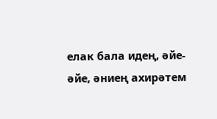елак бала идең, әйе-әйе, әниең ахирәтем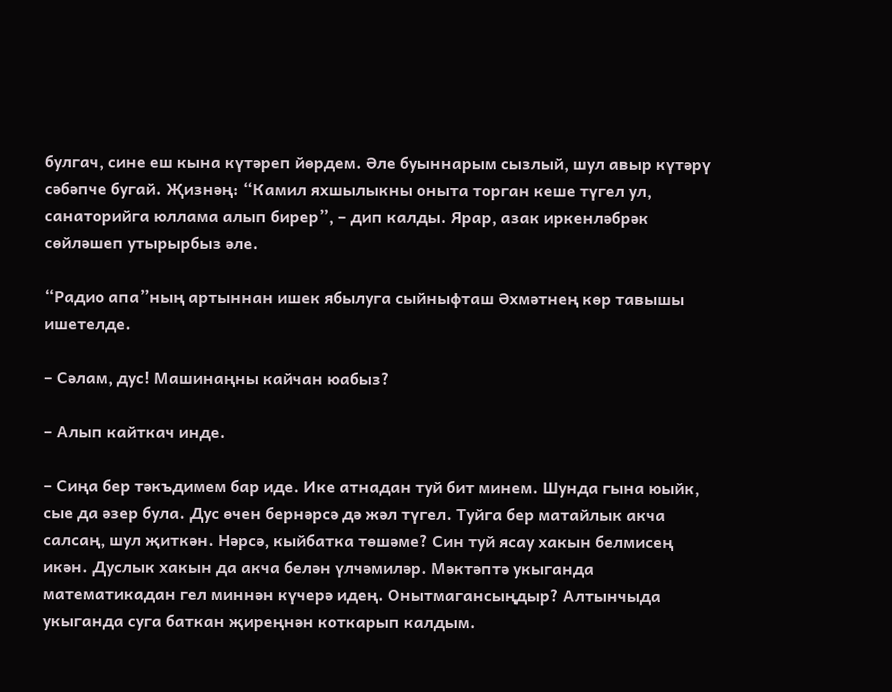булгач, сине еш кына күтәреп йөрдем. Әле буыннарым сызлый, шул авыр күтәрү сәбәпче бугай. Җизнәң: “Камил яхшылыкны оныта торган кеше түгел ул, санаторийга юллама алып бирер”, – дип калды. Ярар, азак иркенләбрәк сөйләшеп утырырбыз әле.

“Радио апа”ның артыннан ишек ябылуга сыйныфташ Әхмәтнең көр тавышы ишетелде.

– Сәлам, дус! Машинаңны кайчан юабыз?

– Алып кайткач инде.

– Сиңа бер тәкъдимем бар иде. Ике атнадан туй бит минем. Шунда гына юыйк, сые да әзер була. Дус өчен бернәрсә дә жәл түгел. Туйга бер матайлык акча салсаң, шул җиткән. Нәрсә, кыйбатка төшәме? Син туй ясау хакын белмисең икән. Дуслык хакын да акча белән үлчәмиләр. Мәктәптә укыганда математикадан гел миннән күчерә идең. Онытмагансыңдыр? Алтынчыда укыганда суга баткан җиреңнән коткарып калдым.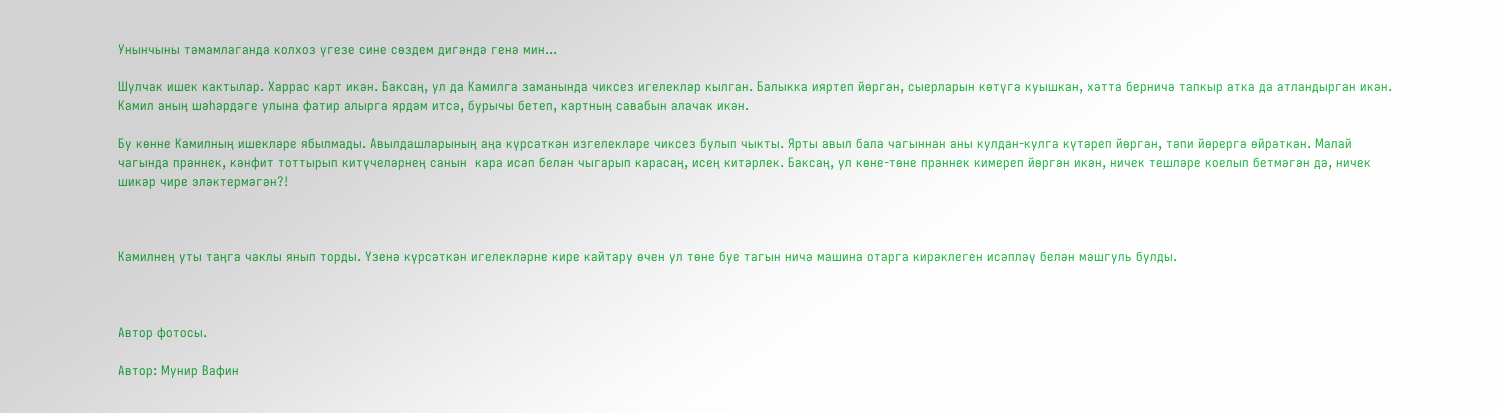Унынчыны тәмамлаганда колхоз үгезе сине сөздем дигәндә генә мин...

Шулчак ишек кактылар. Харрас карт икән. Баксаң, ул да Камилга заманында чиксез игелекләр кылган. Балыкка ияртеп йөргән, сыерларын көтүгә куышкан, хәтта берничә тапкыр атка да атландырган икән. Камил аның шәһәрдәге улына фатир алырга ярдәм итсә, бурычы бетеп, картның савабын алачак икән.

Бу көнне Камилның ишекләре ябылмады. Авылдашларының аңа күрсәткән изгелекләре чиксез булып чыкты. Ярты авыл бала чагыннан аны кулдан-кулга күтәреп йөргән, тәпи йөрергә өйрәткән. Малай чагында прәннек, кәнфит тоттырып китүчеләрнең санын  кара исәп белән чыгарып карасаң, исең китәрлек. Баксаң, ул көне-төне прәннек кимереп йөргән икән, ничек тешләре коелып бетмәгән дә, ничек шикәр чире эләктермәгән?!



Камилнең уты таңга чаклы янып торды. Үзенә күрсәткән игелекләрне кире кайтару өчен ул төне буе тагын ничә машина отарга кирәклеген исәпләү белән мәшгуль булды.



Автор фотосы.

Автор: Мунир Вафин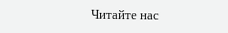Читайте нас